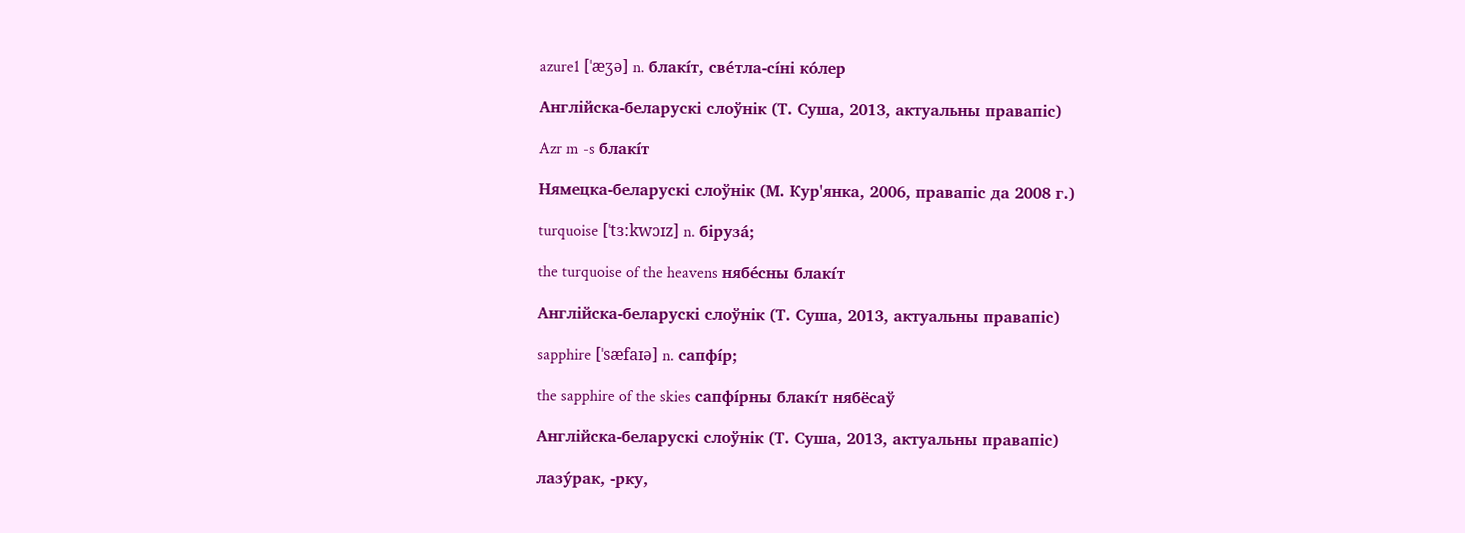azure1 [ˈæʒə] n. блакі́т, све́тла-сі́ні ко́лер

Англійска-беларускі слоўнік (Т. Суша, 2013, актуальны правапіс)

Azr m -s блакі́т

Нямецка-беларускі слоўнік (М. Кур'янка, 2006, правапіс да 2008 г.)

turquoise [ˈtɜ:kwɔɪz] n. біруза́;

the turquoise of the heavens нябе́сны блакі́т

Англійска-беларускі слоўнік (Т. Суша, 2013, актуальны правапіс)

sapphire [ˈsæfaɪə] n. сапфі́р;

the sapphire of the skies сапфі́рны блакі́т нябёсаў

Англійска-беларускі слоўнік (Т. Суша, 2013, актуальны правапіс)

лазу́рак, ‑рку,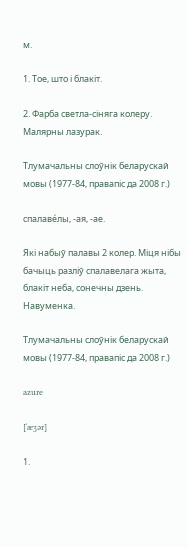м.

1. Тое, што і блакіт.

2. Фарба светла-сіняга колеру. Малярны лазурак.

Тлумачальны слоўнік беларускай мовы (1977-84, правапіс да 2008 г.)

спалаве́лы, ‑ая, ‑ае.

Які набыў палавы 2 колер. Міця нібы бачыць разліў спалавелага жыта, блакіт неба, сонечны дзень. Навуменка.

Тлумачальны слоўнік беларускай мовы (1977-84, правапіс да 2008 г.)

azure

[ˈæʒər]

1.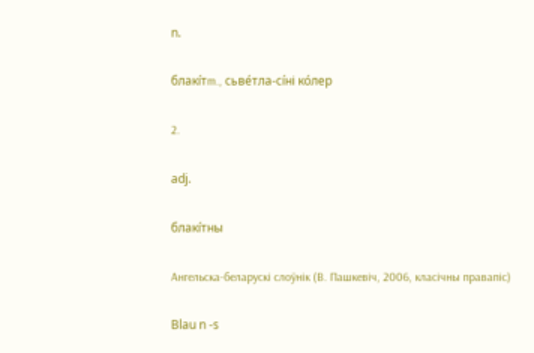n.

блакі́тm., сьве́тла-сі́ні ко́лер

2.

adj.

блакі́тны

Ангельска-беларускі слоўнік (В. Пашкевіч, 2006, класічны правапіс)

Blau n -s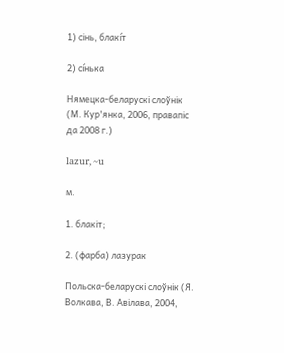1) сінь, блакі́т

2) сі́нька

Нямецка-беларускі слоўнік (М. Кур'янка, 2006, правапіс да 2008 г.)

lazur, ~u

м.

1. блакіт;

2. (фарба) лазурак

Польска-беларускі слоўнік (Я. Волкава, В. Авілава, 2004,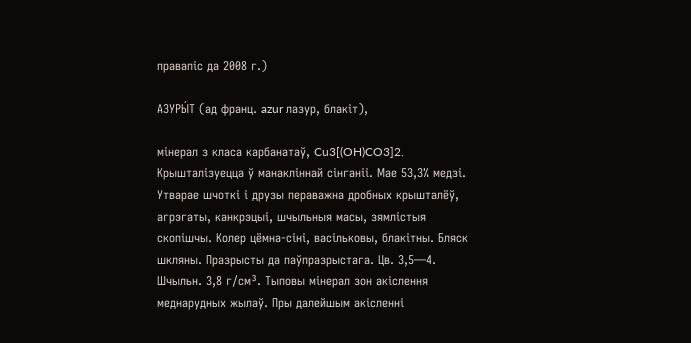правапіс да 2008 г.)

АЗУРЫ́Т (ад франц. azur лазур, блакіт),

мінерал з класа карбанатаў, Cu3[(OH)CO3]2. Крышталізуецца ў манакліннай сінганіі. Мае 53,3% медзі. Утварае шчоткі і друзы пераважна дробных крышталёў, агрэгаты, канкрэцыі, шчыльныя масы, зямлістыя скопішчы. Колер цёмна-сіні, васільковы, блакітны. Бляск шкляны. Празрысты да паўпразрыстага. Цв. 3,5—4. Шчыльн. 3,8 г/см³. Тыповы мінерал зон акіслення меднарудных жылаў. Пры далейшым акісленні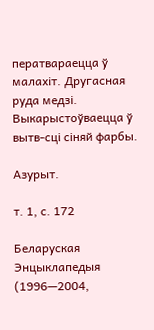ператвараецца ў малахіт. Другасная руда медзі. Выкарыстоўваецца ў вытв-сці сіняй фарбы.

Азурыт.

т. 1, с. 172

Беларуская Энцыклапедыя (1996—2004,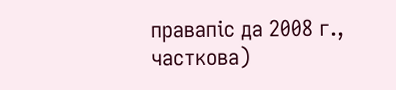правапіс да 2008 г., часткова)